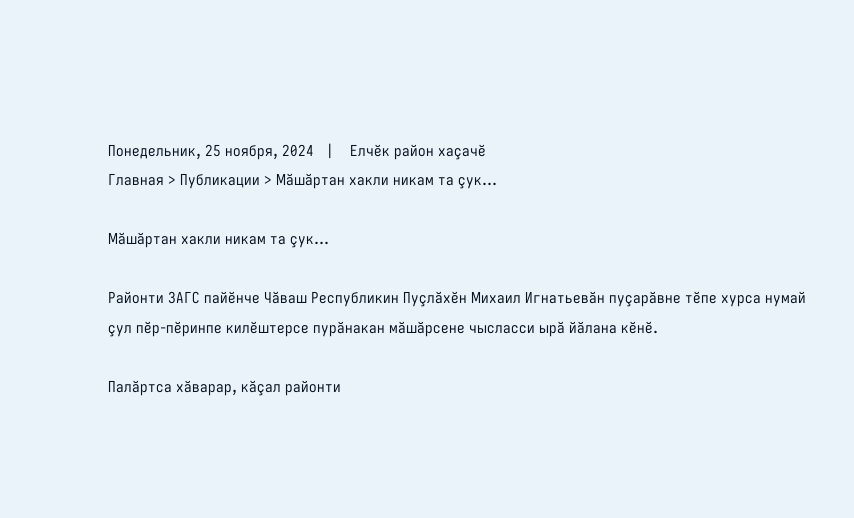Понедельник, 25 ноября, 2024   |    Елчĕк район хаçачĕ
Главная > Публикации > Мăшăртан хакли никам та çук…

Мăшăртан хакли никам та çук…

Районти ЗАГС пайĕнче Чăваш Республикин Пуçлăхĕн Михаил Игнатьевăн пуçарăвне тĕпе хурса нумай çул пĕр-пĕринпе килĕштерсе пурăнакан мăшăрсене чысласси ырă йăлана кĕнĕ.

Палăртса хăварар, кăçал районти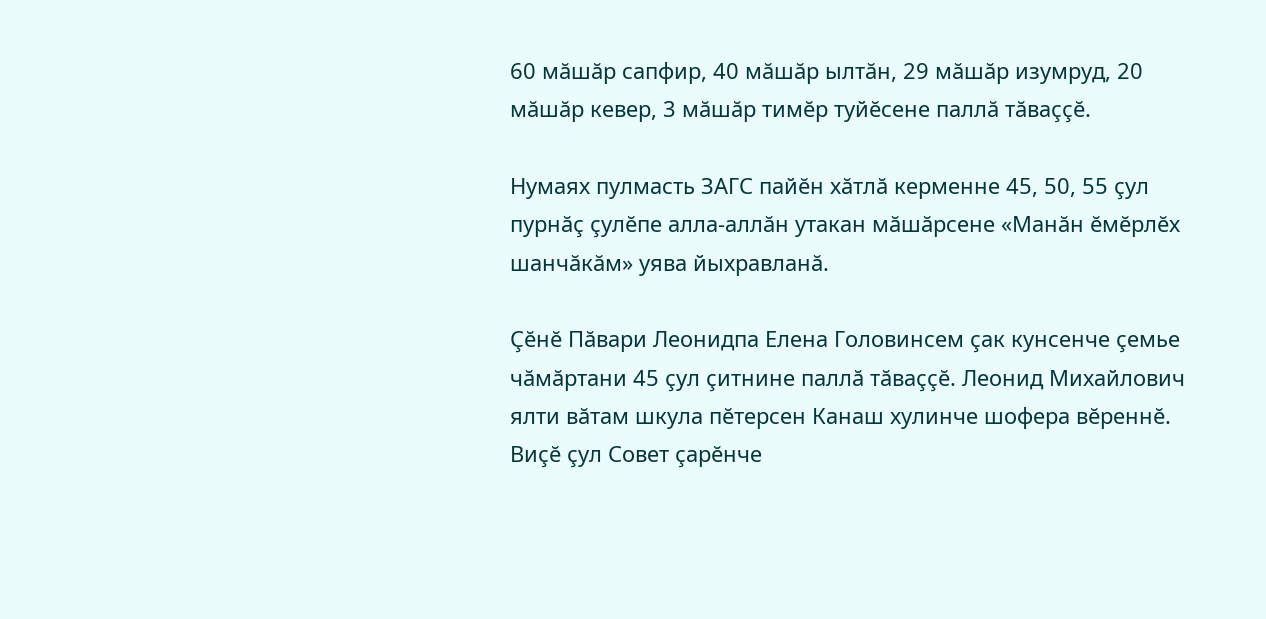60 мăшăр сапфир, 40 мăшăр ылтăн, 29 мăшăр изумруд, 20 мăшăр кевер, 3 мăшăр тимĕр туйĕсене паллă тăваççĕ.

Нумаях пулмасть ЗАГС пайĕн хăтлă керменне 45, 50, 55 çул пурнăç çулĕпе алла-аллăн утакан мăшăрсене «Манăн ĕмĕрлĕх шанчăкăм» уява йыхравланă.

Çĕнĕ Пăвари Леонидпа Елена Головинсем çак кунсенче çемье чăмăртани 45 çул çитнине паллă тăваççĕ. Леонид Михайлович ялти вăтам шкула пĕтерсен Канаш хулинче шофера вĕреннĕ. Виçĕ çул Совет çарĕнче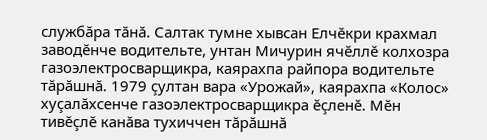службăра тăнă. Салтак тумне хывсан Елчĕкри крахмал заводĕнче водительте, унтан Мичурин ячĕллĕ колхозра газоэлектросварщикра, каярахпа райпора водительте тăрăшнă. 1979 çултан вара «Урожай», каярахпа «Колос» хуçалăхсенче газоэлектросварщикра ĕçленĕ. Мĕн тивĕçлĕ канăва тухиччен тăрăшнă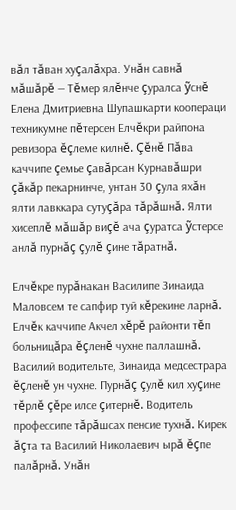вăл тăван хуçалăхра. Унăн савнă мăшăрĕ — Тĕмер ялĕнче çуралса ỹснĕ Елена Дмитриевна Шупашкарти коопераци техникумне пĕтерсен Елчĕкри райпона ревизора ĕçлеме килнĕ. Çĕнĕ Пăва каччипе çемье çавăрсан Курнавăшри çăкăр пекарнинче, унтан 30 çула яхăн ялти лавккара сутуçăра тăрăшнă. Ялти хисеплĕ мăшăр виçĕ ача çуратса ỹстерсе анлă пурнăç çулĕ çине тăратнă.

Елчĕкре пурăнакан Василипе Зинаида Маловсем те сапфир туй кĕрекине ларнă. Елчĕк каччипе Акчел хĕрĕ районти тĕп больницăра ĕçленĕ чухне паллашнă. Василий водительте, Зинаида медсестрара ĕçленĕ ун чухне. Пурнăç çулĕ кил хуçине тĕрлĕ çĕре илсе çитернĕ. Водитель профессипе тăрăшсах пенсие тухнă. Кирек ăçта та Василий Николаевич ырă ĕçпе палăрнă. Унăн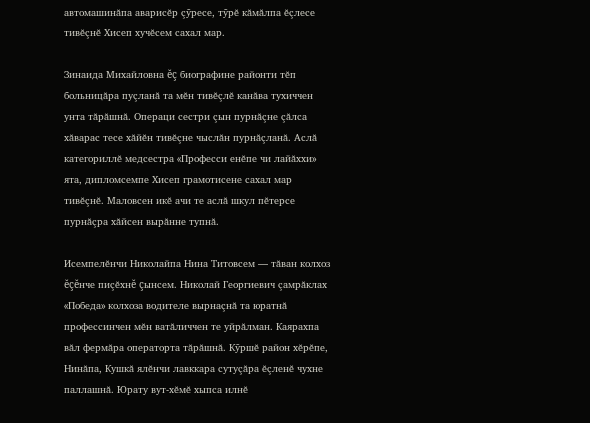автомашинăпа аварисĕр çỹресе, тỹрĕ кăмăлпа ĕçлесе тивĕçнĕ Хисеп хучĕсем сахал мар.

Зинаида Михайловна ĕç биографине районти тĕп больницăра пуçланă та мĕн тивĕçлĕ канăва тухиччен унта тăрăшнă. Операци сестри çын пурнăçне çăлса хăварас тесе хăйĕн тивĕçне чыслăн пурнăçланă. Аслă категориллĕ медсестра «Професси енĕпе чи лайăххи» ята, дипломсемпе Хисеп грамотисене сахал мар тивĕçнĕ. Маловсен икĕ ачи те аслă шкул пĕтерсе пурнăçра хăйсен вырăнне тупнă.

Исемпелĕнчи Николайпа Нина Титовсем — тăван колхоз ĕçĕнче пиçĕхнĕ çынсем. Николай Георгиевич çамрăклах «Победа» колхоза водителе вырнаçнă та юратнă профессинчен мĕн ватăличчен те уйрăлман. Каярахпа вăл фермăра операторта тăрăшнă. Кỹршĕ район хĕрĕпе, Нинăпа, Кушкă ялĕнчи лавккара сутуçăра ĕçленĕ чухне паллашнă. Юрату вут-хĕмĕ хыпса илнĕ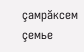çамрăксем çемье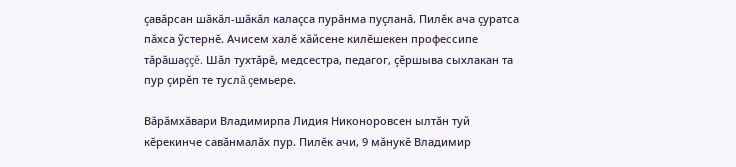çавăрсан шăкăл-шăкăл калаçса пурăнма пуçланă. Пилĕк ача çуратса пăхса ỹстернĕ. Ачисем халĕ хăйсене килĕшекен профессипе тăрăшаççĕ. Шăл тухтăрĕ, медсестра, педагог, çĕршыва сыхлакан та пур çирĕп те туслă çемьере.

Вăрăмхăвари Владимирпа Лидия Никоноровсен ылтăн туй кĕрекинче савăнмалăх пур. Пилĕк ачи, 9 мăнукĕ Владимир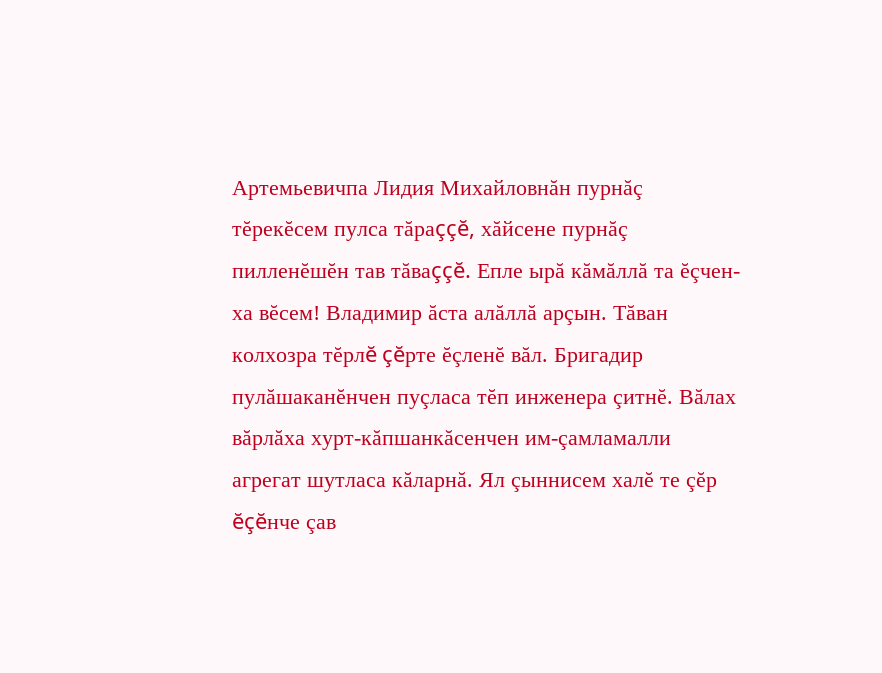Артемьевичпа Лидия Михайловнăн пурнăç тĕрекĕсем пулса тăраççĕ, хăйсене пурнăç пилленĕшĕн тав тăваççĕ. Епле ырă кăмăллă та ĕçчен-ха вĕсем! Владимир ăста алăллă арçын. Тăван колхозра тĕрлĕ çĕрте ĕçленĕ вăл. Бригадир пулăшаканĕнчен пуçласа тĕп инженера çитнĕ. Вăлах вăрлăха хурт-кăпшанкăсенчен им-çамламалли агрегат шутласа кăларнă. Ял çыннисем халĕ те çĕр ĕçĕнче çав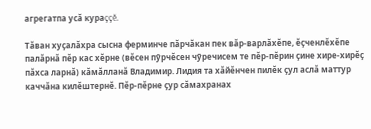агрегатпа усă кураççĕ.

Тăван хуçалăхра сысна ферминче пăрчăкан пек вăр-варлăхĕпе, ĕçченлĕхĕпе палăрнă пĕр кас хĕрне (вĕсен пỹрчĕсен чỹречисем те пĕр-пĕрин çине хире-хирĕç пăхса ларнă) кăмăлланă Владимир. Лидия та хăйĕнчен пилĕк çул аслă маттур каччăна килĕштернĕ. Пĕр-пĕрне çур сăмахранах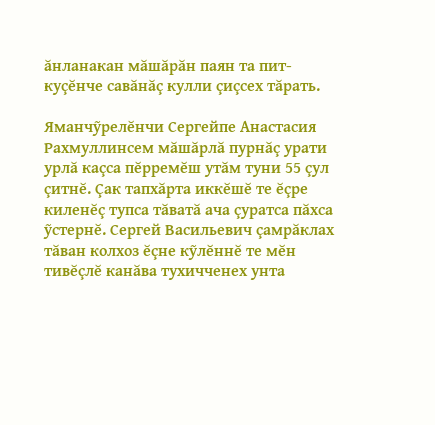ăнланакан мăшăрăн паян та пит-куçĕнче савăнăç кулли çиçсех тăрать.

Яманчỹрелĕнчи Сергейпе Анастасия Рахмуллинсем мăшăрлă пурнăç урати урлă каçса пĕрремĕш утăм туни 55 çул çитнĕ. Çак тапхăрта иккĕшĕ те ĕçре киленĕç тупса тăватă ача çуратса пăхса ỹстернĕ. Сергей Васильевич çамрăклах тăван колхоз ĕçне кỹлĕннĕ те мĕн тивĕçлĕ канăва тухичченех унта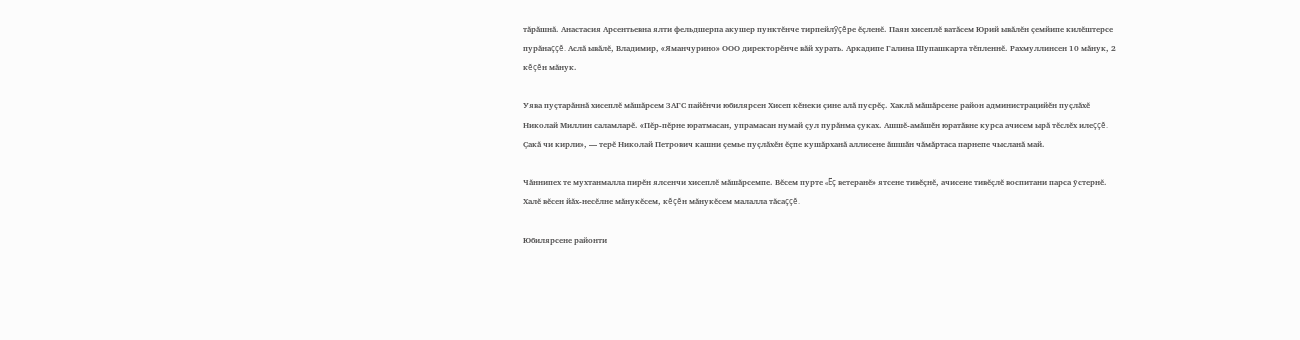тăрăшнă. Анастасия Арсентьевна ялти фельдшерпа акушер пунктĕнче тирпейлỹçĕре ĕçленĕ. Паян хисеплĕ ватăсем Юрий ывăлĕн çемйипе килĕштерсе пурăнаççĕ. Аслă ывăлĕ, Владимир, «Яманчурино» ООО директорĕнче вăй хурать. Аркадипе Галина Шупашкарта тĕпленнĕ. Рахмуллинсен 10 мăнук, 2 кĕçĕн мăнук.

Уява пуçтарăннă хисеплĕ мăшăрсем ЗАГС пайĕнчи юбилярсен Хисеп кĕнеки çине алă пусрĕç. Хаклă мăшăрсене район администрацийĕн пуçлăхĕ Николай Миллин саламларĕ. «Пĕр-пĕрне юратмасан, упрамасан нумай çул пурăнма çуках. Ашшĕ-амăшĕн юратăвне курса ачисем ырă тĕслĕх илеççĕ. Çакă чи кирли», — терĕ Николай Петрович кашни çемье пуçлăхĕн ĕçпе кушăрханă аллисене ăшшăн чăмăртаса парнепе чысланă май.

Чăннипех те мухтанмалла пирĕн ялсенчи хисеплĕ мăшăрсемпе. Вĕсем пурте «Ĕç ветеранĕ» ятсене тивĕçнĕ, ачисене тивĕçлĕ воспитани парса ỹстернĕ. Халĕ вĕсен йăх-несĕлне мăнукĕсем, кĕçĕн мăнукĕсем малалла тăсаççĕ.

Юбилярсене районти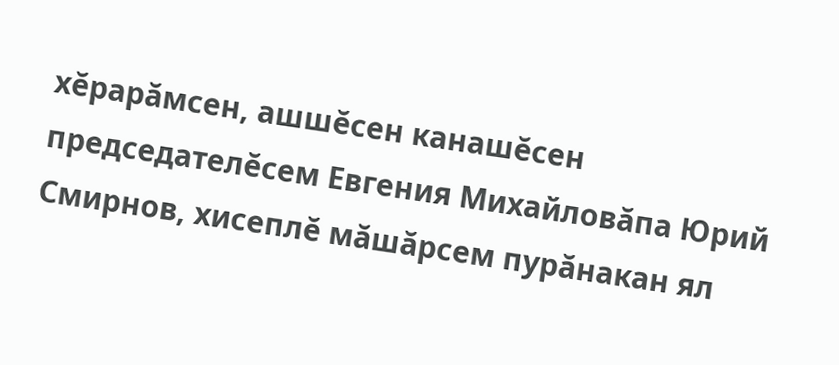хĕрарăмсен, ашшĕсен канашĕсен председателĕсем Евгения Михайловăпа Юрий Смирнов, хисеплĕ мăшăрсем пурăнакан ял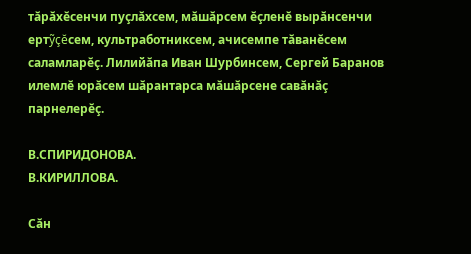тăрăхĕсенчи пуçлăхсем, мăшăрсем ĕçленĕ вырăнсенчи ертỹçĕсем, культработниксем, ачисемпе тăванĕсем саламларĕç. Лилийăпа Иван Шурбинсем, Сергей Баранов илемлĕ юрăсем шăрантарса мăшăрсене савăнăç парнелерĕç.

В.СПИРИДОНОВА.
В.КИРИЛЛОВА.

Сăн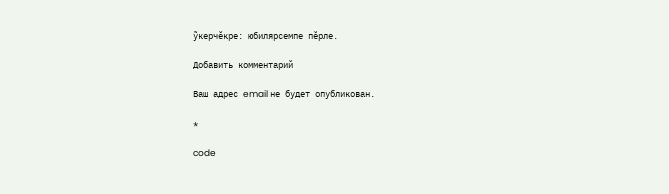ỹкерчĕкре: юбилярсемпе пĕрле.

Добавить комментарий

Ваш адрес email не будет опубликован.

*

code